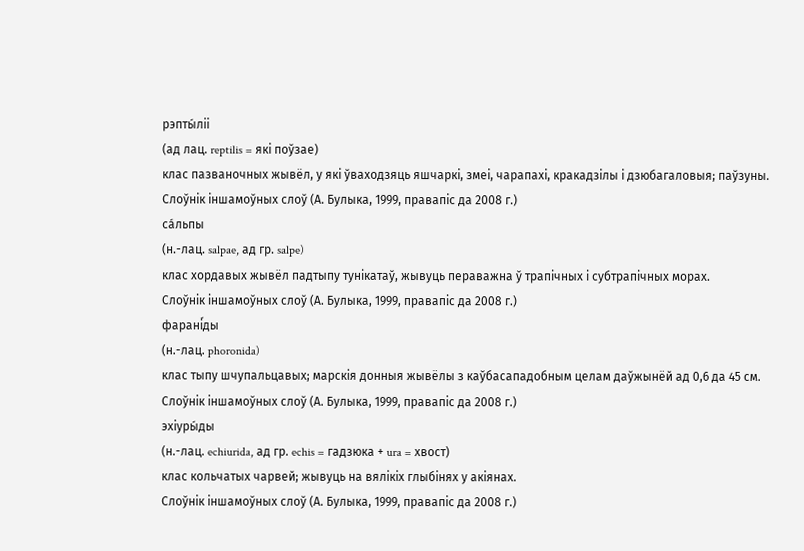рэпты́ліі
(ад лац. reptilis = які поўзае)
клас пазваночных жывёл, у які ўваходзяць яшчаркі, змеі, чарапахі, кракадзілы і дзюбагаловыя; паўзуны.
Слоўнік іншамоўных слоў (А. Булыка, 1999, правапіс да 2008 г.)
са́льпы
(н.-лац. salpae, ад гр. salpe)
клас хордавых жывёл падтыпу тунікатаў, жывуць пераважна ў трапічных і субтрапічных морах.
Слоўнік іншамоўных слоў (А. Булыка, 1999, правапіс да 2008 г.)
фарані́ды
(н.-лац. phoronida)
клас тыпу шчупальцавых; марскія донныя жывёлы з каўбасападобным целам даўжынёй ад 0,6 да 45 см.
Слоўнік іншамоўных слоў (А. Булыка, 1999, правапіс да 2008 г.)
эхіуры́ды
(н.-лац. echiurida, ад гр. echis = гадзюка + ura = хвост)
клас кольчатых чарвей; жывуць на вялікіх глыбінях у акіянах.
Слоўнік іншамоўных слоў (А. Булыка, 1999, правапіс да 2008 г.)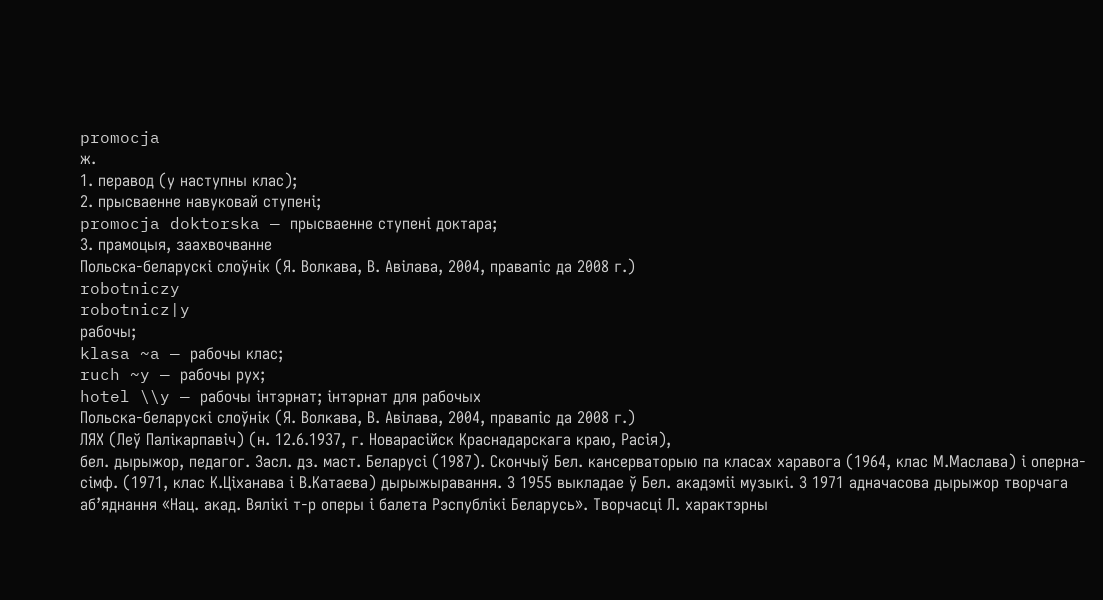promocja
ж.
1. перавод (у наступны клас);
2. прысваенне навуковай ступені;
promocja doktorska — прысваенне ступені доктара;
3. прамоцыя, заахвочванне
Польска-беларускі слоўнік (Я. Волкава, В. Авілава, 2004, правапіс да 2008 г.)
robotniczy
robotnicz|y
рабочы;
klasa ~a — рабочы клас;
ruch ~y — рабочы рух;
hotel \\y — рабочы інтэрнат; інтэрнат для рабочых
Польска-беларускі слоўнік (Я. Волкава, В. Авілава, 2004, правапіс да 2008 г.)
ЛЯХ (Леў Палікарпавіч) (н. 12.6.1937, г. Новарасійск Краснадарскага краю, Расія),
бел. дырыжор, педагог. Засл. дз. маст. Беларусі (1987). Скончыў Бел. кансерваторыю па класах харавога (1964, клас М.Маслава) і оперна-сімф. (1971, клас К.Ціханава і В.Катаева) дырыжыравання. З 1955 выкладае ў Бел. акадэміі музыкі. З 1971 адначасова дырыжор творчага аб’яднання «Нац. акад. Вялікі т-р оперы і балета Рэспублікі Беларусь». Творчасці Л. характэрны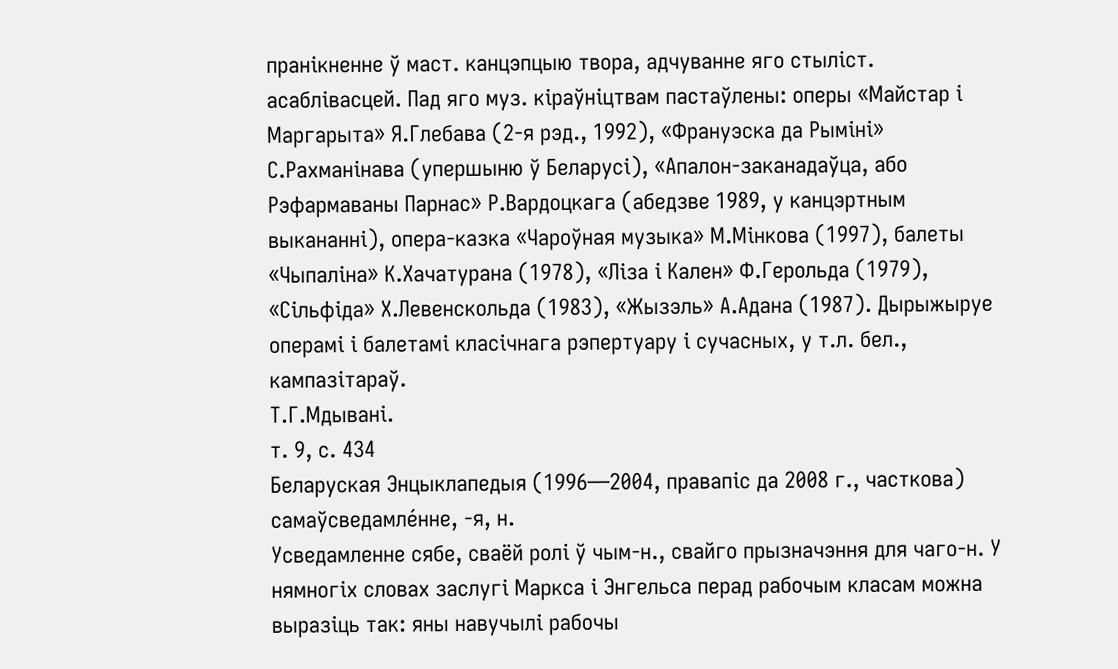пранікненне ў маст. канцэпцыю твора, адчуванне яго стыліст. асаблівасцей. Пад яго муз. кіраўніцтвам пастаўлены: оперы «Майстар і Маргарыта» Я.Глебава (2-я рэд., 1992), «Франуэска да Рыміні» С.Рахманінава (упершыню ў Беларусі), «Апалон-заканадаўца, або Рэфармаваны Парнас» Р.Вардоцкага (абедзве 1989, у канцэртным выкананні), опера-казка «Чароўная музыка» М.Мінкова (1997), балеты «Чыпаліна» К.Хачатурана (1978), «Ліза і Кален» Ф.Герольда (1979), «Сільфіда» Х.Левенскольда (1983), «Жызэль» А.Адана (1987). Дырыжыруе операмі і балетамі класічнага рэпертуару і сучасных, у т.л. бел., кампазітараў.
Т.Г.Мдывані.
т. 9, с. 434
Беларуская Энцыклапедыя (1996—2004, правапіс да 2008 г., часткова)
самаўсведамле́нне, ‑я, н.
Усведамленне сябе, сваёй ролі ў чым‑н., свайго прызначэння для чаго‑н. У нямногіх словах заслугі Маркса і Энгельса перад рабочым класам можна выразіць так: яны навучылі рабочы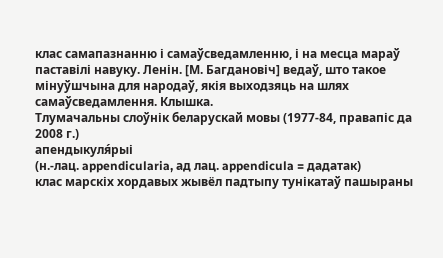клас самапазнанню і самаўсведамленню, і на месца мараў паставілі навуку. Ленін. [М. Багдановіч] ведаў, што такое мінуўшчына для народаў, якія выходзяць на шлях самаўсведамлення. Клышка.
Тлумачальны слоўнік беларускай мовы (1977-84, правапіс да 2008 г.)
апендыкуля́рыі
(н.-лац. appendicularia, ад лац. appendicula = дадатак)
клас марскіх хордавых жывёл падтыпу тунікатаў пашыраны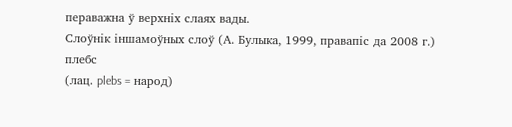пераважна ў верхніх слаях вады.
Слоўнік іншамоўных слоў (А. Булыка, 1999, правапіс да 2008 г.)
плебс
(лац. plebs = народ)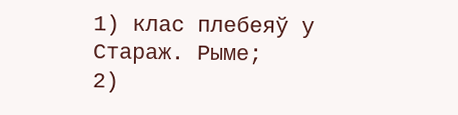1) клас плебеяў у Стараж. Рыме;
2)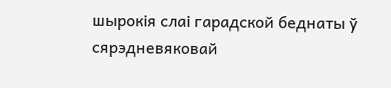шырокія слаі гарадской беднаты ў сярэдневяковай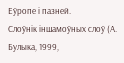Еўропе і пазней.
Слоўнік іншамоўных слоў (А. Булыка, 1999,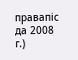правапіс да 2008 г.)